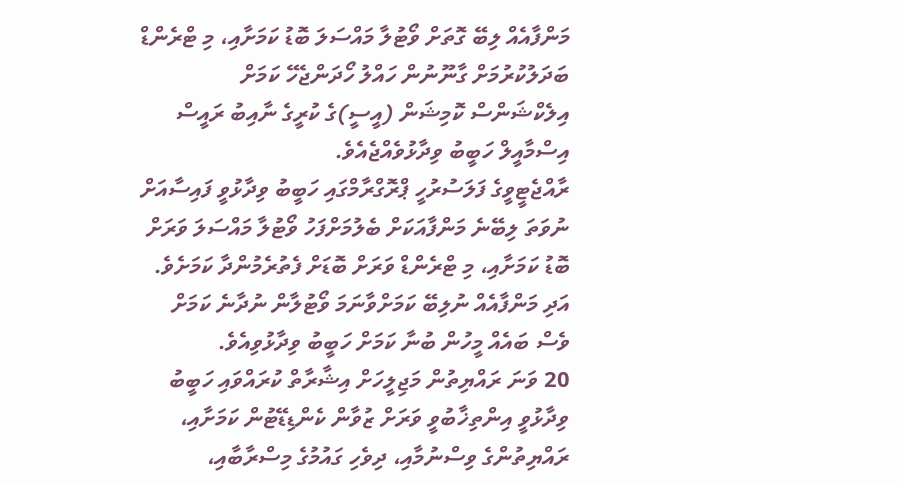މަންފާއެއް ލިބޭ ގޮތަށް ވޯޓުލާ މައްސަލަ ބޮޑު ކަމަށާއި، މި ޓްރެންޑް ބަދަލުކުރުމަށް ގާނޫނުން ހައްލު ހޯދަންޖެހޭ ކަމަށް އިލެކްޝަންސް ކޮމިޝަން (އީސީ)ގެ ކުރީގެ ނާއިބު ރައީސް އިސްމާއީލް ހަބީބު ވިދާޅުވެއްޖެއެވެ.
ރާއްޖެޓީވީގެ ފަލަސުރުހީ ޕްރޮގްރާމްގައި ހަބީބު ވިދާޅުވީ ފައިސާއަށް ނުވަތަ ލިބޭނެ މަންފާއަކަށް ބެލުމަށްފަހު ވޯޓުލާ މައްސަލަ ވަރަށް ބޮޑު ކަމަށާއި، މި ޓްރެންޑް ވަރަށް ބޮޑަށް ފެތުރެމުންދާ ކަމަށެވެ. އަދި މަންފާއެއް ނުލިބޭ ކަމަށްވާނަމަ ވޯޓުލާން ނުދާނެ ކަމަށް ވެސް ބައެއް މީހުން ބުނާ ކަމަށް ހަބީބު ވިދާޅުވިއެވެ.
20 ވަނަ ރައްޔިތުން މަޖިލީހަށް އިޝާރާތް ކުރައްވައި ހަބީބު ވިދާޅުވީ އިންތިޚާބުވީ ވަރަށް ޒުވާން ކެންޑިޑޭޓުން ކަމަށާއި، ރައްޔިތުންގެ ވިސްނުމާއި، ދިވެހި ގައުމުގެ މިސްރާބާއި،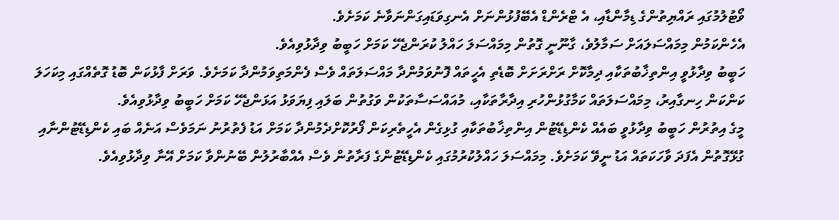ވޯޓުލުމުގައި ރައްޔިތުންގެ ޑިމާންޑާއި، އެ ޓްރެންޑް އެބޭފުޅުންނަށް އެނގިވަޑައިގަންނަވާނެ ކަމަށެވެ.
އެހެންކަމުން މިމައްސަލައަށް ސަމާލުވެ، ގާނޫނީ ގޮތުން މިމައްސަލަ ހައްލު ކުރަންޖެހޭ ކަމަށް ހަބީބު ވިދާޅުވިއެވެ.
ހަބީބު ވިދާޅުވީ އިންތިޚާބުތަކާއި ދިމާކޮށް ރަށްރަށަށް ބޮޑެތި އެހީތައް ފޮނުވަމުންދާ މައްސަލަތައް ވެސް ފެންމަތިވަމުންދާ ކަމަށެވެ. ވަރަށް ފާޅުކަން ބޮޑު ގޮތެއްގައި މިކަހަލަ ކަންކަން ހިނގާއިރު، މިމައްސަލަތައް ކަމާގުޅުންހުރި އިދާރާތަކާއި، މުއައްސަސާތަކުން ވަގުތުން ބަލައި ފިޔަވަޅު އަޅަންޖެހޭ ކަމަށް ހަބީބު ވިދާޅުވިއެވެ.
މީގެ އިތުރުން ހަބީބު ވިދާޅުވީ ބައެއް ކެންޑިޑޭޓުން އިންތިޚާބުތަކާއި ގުޅިގެން އެހީތެރިކަން ފޯރުކޮށްދެމުންދާ ކަމަށް އަޑު ފެތުރުނު ނަމަވެސް އަނެއް ބައި ކެންޑިޑޭޓުންނާއި ގުޅޭގޮތުން އެފަދަ ވާހަކަތައް އަޑު ނީވޭ ކަމަށެވެ. މިމައްސަލަ ހައްލުކުރުމުގައި ކެންޑިޑޭޓުންގެ ފަރާތުން ވެސް އެއްބާރުލުން ބޭނުންވާ ކަމަށް އޭނާ ވިދާޅުވިއެވެ.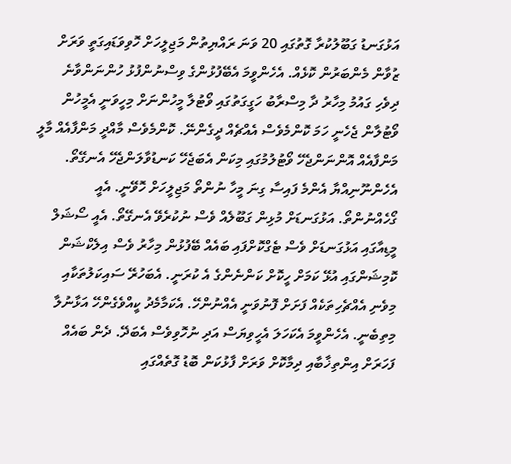އަޅުގަނޑު ގަބޫލުކުރާ ގޮތުގައި 20 ވަނަ ރައްޔިތުން މަޖިލީހަށް ހޮވިވަޑައިގަތީ ވަރަށް ޒުވާން މެންބަރުން ކޮޅެއް. އެހެންވީމަ އެބޭފުޅުންގެ ވިސްނުންފުޅު ހުންނަންވާނެ ދިވެހި ގައުމު މިހާރު ދާ މިސްރާބު ހަގީގަތުގައި ވޯޓުލާ މީހުންނަށް މިހީވަނީ އެމީހުން ވޯޓުލާން ޖެހެނީ ހަމަ ކޮންމެވެސް އެއްޗެއް ދީގެންނޭ. ކޮންމެވެސް މާއްދީ މަންފާއެއް މާލީ މަންފާއެއް އޮންނަންޖެހޭ ވޯޓުލުމުގައި މިކަން އެބަޖެހޭ ކަނޑުވާލަންޖެހޭ އެނގޭތޯ. އެހެންނޫނިއްޔާ އެންމެ ފައިސާ ގިނަ މީހާ ނުންތޯ މަޖިލީހަށް ހޮވޭނީ. އެއީ ގޯހެއްނުންތޯ. އަޅުގަނޑަށް މުޅިން ގަބޫލެއް ވެސް ނުކުރެވޭ އެނގޭތޯ. އެއީ ސޯޝަލް މީޑިއާގައި އަޅުގަނޑަށް ވެސް ޓެގްކޮށްފައި ބައެއް ބޭފުޅުން މިހާރު ވެސް އިލެކްޝަން ކޮމިޝަންގައި އުޅޭ ކަމަށް ހީކޮށް ކަންނެންގެ އެ ކުރަނީ. އެބަހުރޭ ސައިކަލުތަކާއި މިވެނި އެއްޗެހިތަކެއް ފަށަށް ފޮނުވަނީ އެއްނުންހޭ. އެކަމާމެދު ކީއްވެގެންހޭ އަޅާނުލާ މިތިބެނީ. އެހެންވީމަ އެކަހަލަ އެހީވިޔަސް އަދި ނުހޮވިވެސް އެބަދޭ. ދެން ބައެއް ފަހަރަށް އިންތިޚާބާއި ދިމާކޮށް ވަރަށް ފާޅުކަން ބޮޑު ގޮތެއްގައި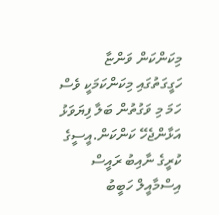މިކަންކަން ވަންޏާ ހަގީގަތުގައި މިކަންކަމަކީ ވެސް ހަމަ މި ވަގުތުން ބަލާ ފިޔަވަޅު އަޅާންޖެހޭ ކަންކަން.އީސީގެ ކުރީގެ ނާއިބު ރައީސް އިސްމާއީލް ހަބީބު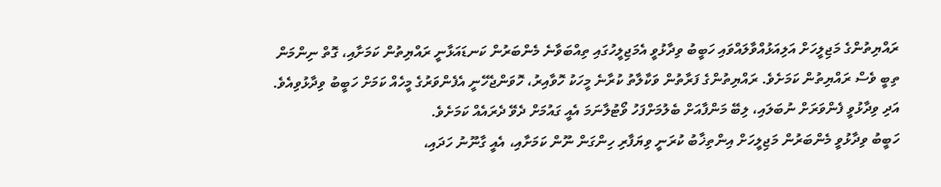ރައްޔިތުންގެ މަޖިލީހަށް އަލިއަޅުއްވާލައްވައި ހަބީބު ވިދާޅުވީ އެމަޖިލީހުގައި ތިއްބަވާނެ މެންބަރުން ކަނޑައަޅާނީ ރައްޔިތުން ކަމަށާއި، ގޮތް ނިންމަން ތިބީ ވެސް ރައްޔިތުން ކަމަށެވެ. ރައްޔިތުންގެ ފަރާތުން ވަކާލާތު ކުރާނެ މީހަކު ހޮވާއިރު، ހޮވަންޖެހޭނީ އެފެންވަރުގެ މީހެއް ކަމަށް ހަބީބު ވިދާޅުވިއެވެ. އަދި ވިދާޅުވީ ފެންވަރަށް ނުބަލައި، ލިބޭ މަންފާއަށް ބެލުމަށްފަހު ވޯޓުލާނަމަ އެއީ ގައުމަށް ދެވޭ ދެރައެއް ކަމަށެވެ.
ހަބީބު ވިދާޅުވީ މެންބަރުން މަޖިލީހަށް އިންތިޚާބު ކުރަނީ ވިޔަފާރި ހިންގަން ނޫން ކަމަށާއި، އެއީ ގާނޫނު ހަދައި،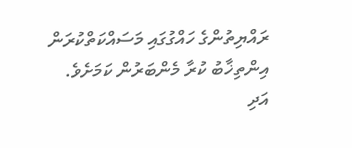ރައްޔިތުންގެ ހައްގުގައި މަސައްކަތްކުރަން އިންތިޚާބު ކުރާ މެންބަރުން ކަމަށެވެ. އަދި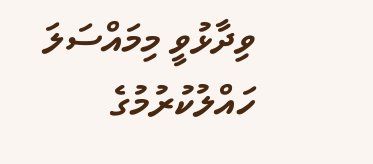ވިދާޅުވީ މިމައްސަލަ ހައްލުކުރުމުގެ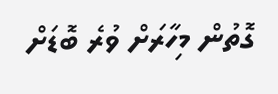ގޮތުން މިހާރަށް ވުރެ ބޮޑަށް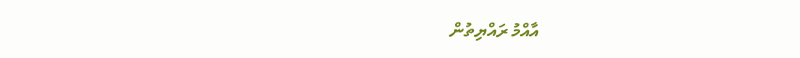އާއްމު ރައްޔިތުން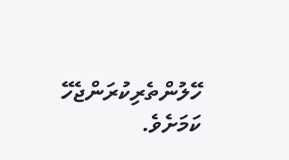ހޭލުންތެރިކުރަންޖެހޭ ކަމަށެވެ.